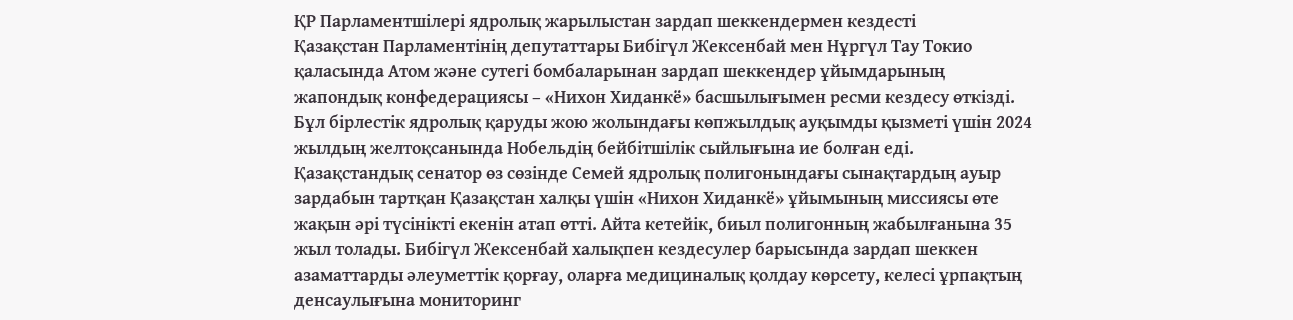ҚР Парламентшілері ядролық жарылыстан зардап шеккендермен кездесті
Қазақстан Парламентінің депутаттары Бибігүл Жексенбай мен Нұргүл Тау Токио қаласында Атом және сутегі бомбаларынан зардап шеккендер ұйымдарының жапондық конфедерациясы – «Нихон Хиданкё» басшылығымен ресми кездесу өткізді.
Бұл бірлестік ядролық қаруды жою жолындағы көпжылдық ауқымды қызметі үшін 2024 жылдың желтоқсанында Нобельдің бейбітшілік сыйлығына ие болған еді. Қазақстандық сенатор өз сөзінде Семей ядролық полигонындағы сынақтардың ауыр зардабын тартқан Қазақстан халқы үшін «Нихон Хиданкё» ұйымының миссиясы өте жақын әрі түсінікті екенін атап өтті. Айта кетейік, биыл полигонның жабылғанына 35 жыл толады. Бибігүл Жексенбай халықпен кездесулер барысында зардап шеккен азаматтарды әлеуметтік қорғау, оларға медициналық қолдау көрсету, келесі ұрпақтың денсаулығына мониторинг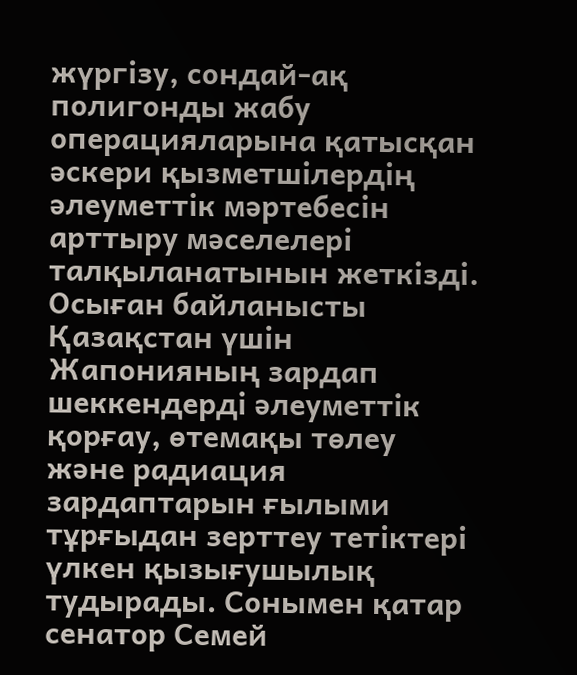жүргізу, сондай-ақ полигонды жабу операцияларына қатысқан әскери қызметшілердің әлеуметтік мәртебесін арттыру мәселелері талқыланатынын жеткізді. Осыған байланысты Қазақстан үшін Жапонияның зардап шеккендерді әлеуметтік қорғау, өтемақы төлеу және радиация зардаптарын ғылыми тұрғыдан зерттеу тетіктері үлкен қызығушылық тудырады. Сонымен қатар сенатор Семей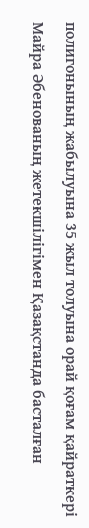полигонының жабылуына 35 жыл толуына орай қоғам қайраткері Майра Әбенованың жетекшілігімен Қазақстанда басталған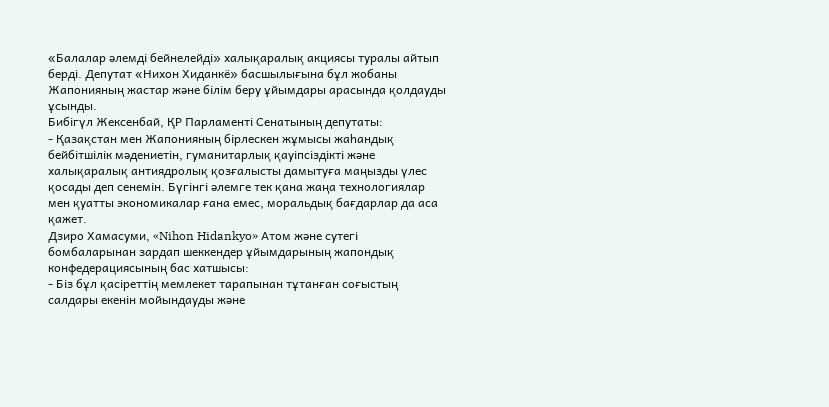«Балалар әлемді бейнелейді» халықаралық акциясы туралы айтып берді. Депутат «Нихон Хиданкё» басшылығына бұл жобаны Жапонияның жастар және білім беру ұйымдары арасында қолдауды ұсынды.
Бибігүл Жексенбай, ҚР Парламенті Сенатының депутаты:
- Қазақстан мен Жапонияның бірлескен жұмысы жаһандық бейбітшілік мәдениетін, гуманитарлық қауіпсіздікті және халықаралық антиядролық қозғалысты дамытуға маңызды үлес қосады деп сенемін. Бүгінгі әлемге тек қана жаңа технологиялар мен қуатты экономикалар ғана емес, моральдық бағдарлар да аса қажет.
Дзиро Хамасуми, «Nihon Hidankyo» Атом және сутегі бомбаларынан зардап шеккендер ұйымдарының жапондық конфедерациясының бас хатшысы:
- Біз бұл қасіреттің мемлекет тарапынан тұтанған соғыстың салдары екенін мойындауды және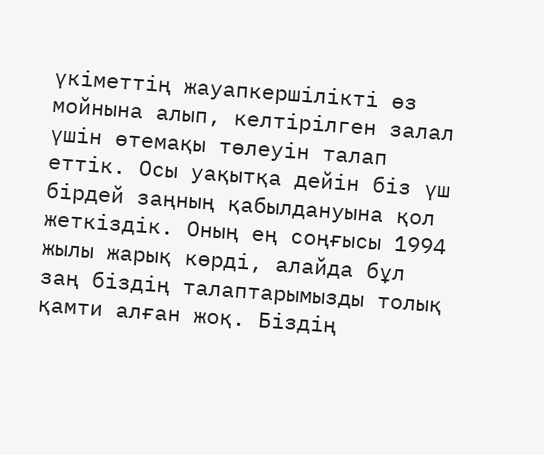үкіметтің жауапкершілікті өз мойнына алып, келтірілген залал үшін өтемақы төлеуін талап еттік. Осы уақытқа дейін біз үш бірдей заңның қабылдануына қол жеткіздік. Оның ең соңғысы 1994 жылы жарық көрді, алайда бұл заң біздің талаптарымызды толық қамти алған жоқ. Біздің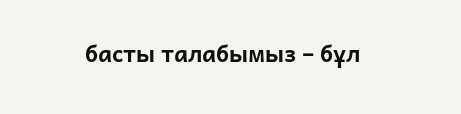басты талабымыз – бұл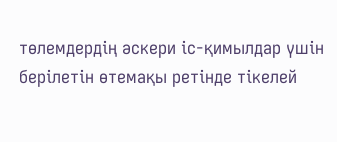төлемдердің әскери іс-қимылдар үшін берілетін өтемақы ретінде тікелей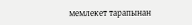мемлекет тарапынан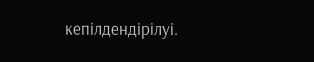кепілдендірілуі.